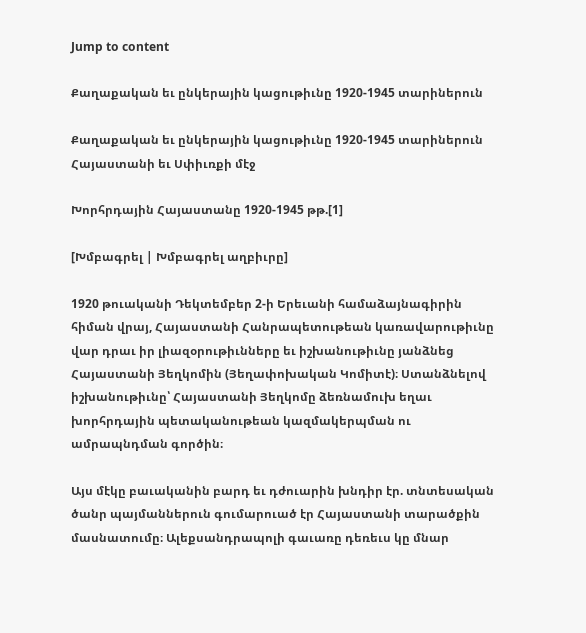Jump to content

Քաղաքական եւ ընկերային կացութիւնը 1920-1945 տարիներուն

Քաղաքական եւ ընկերային կացութիւնը 1920-1945 տարիներուն Հայաստանի եւ Սփիւռքի մէջ

Խորհրդային Հայաստանը 1920-1945 թթ.[1]

[Խմբագրել | Խմբագրել աղբիւրը]

1920 թուականի Դեկտեմբեր 2-ի Երեւանի համաձայնագիրին հիման վրայ, Հայաստանի Հանրապետութեան կառավարութիւնը վար դրաւ իր լիազօրութիւնները եւ իշխանութիւնը յանձնեց Հայաստանի Յեղկոմին (Յեղափոխական Կոմիտէ)։ Ստանձնելով իշխանութիւնը՝ Հայաստանի Յեղկոմը ձեռնամուխ եղաւ խորհրդային պետականութեան կազմակերպման ու ամրապնդման գործին։

Այս մէկը բաւականին բարդ եւ դժուարին խնդիր էր. տնտեսական ծանր պայմաններուն գումարուած էր Հայաստանի տարածքին մասնատումը։ Ալեքսանդրապոլի գաւառը դեռեւս կը մնար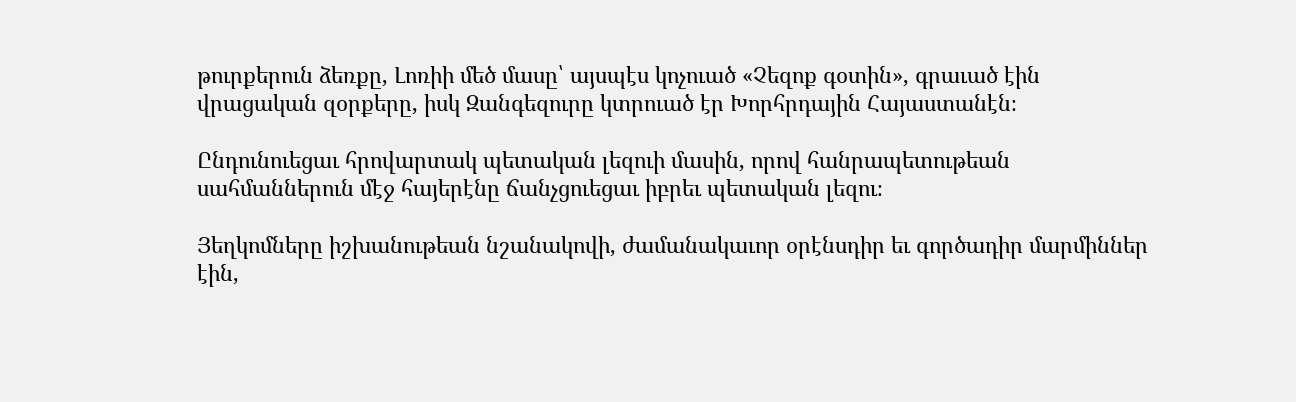թուրքերուն ձեռքը, Լոռիի մեծ մասը՝ այսպէս կոչուած «Չեզոք գօտին», գրաւած էին վրացական զօրքերը, իսկ Զանգեզուրը կտրուած էր Խորհրդային Հայաստանէն։

Ընդունուեցաւ հրովարտակ պետական լեզուի մասին, որով հանրապետութեան սահմաններուն մէջ հայերէնը ճանչցուեցաւ իբրեւ պետական լեզու։

Յեղկոմները իշխանութեան նշանակովի, ժամանակաւոր օրէնսդիր եւ գործադիր մարմիններ էին,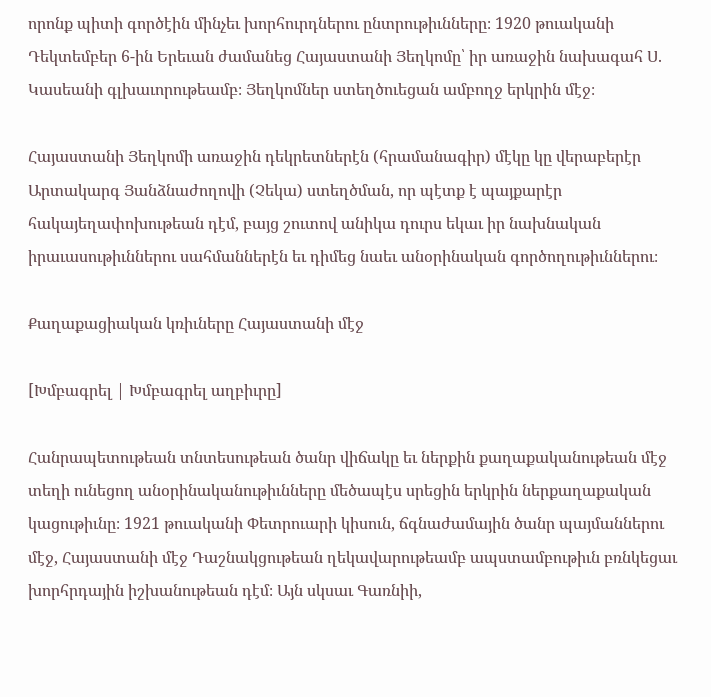որոնք պիտի գործէին մինչեւ խորհուրդներու ընտրութիւնները։ 1920 թուականի Դեկտեմբեր 6-ին Երեւան ժամանեց Հայաստանի Յեղկոմը՝ իր առաջին նախագահ Ս. Կասեանի գլխաւորութեամբ։ Յեղկոմներ ստեղծուեցան ամբողջ երկրին մէջ։

Հայաստանի Յեղկոմի առաջին դեկրետներէն (հրամանագիր) մէկը կը վերաբերէր Արտակարգ Յանձնաժողովի (Չեկա) ստեղծման, որ պէտք է պայքարէր հակայեղափոխութեան դէմ, բայց շուտով անիկա դուրս եկաւ իր նախնական իրաւասութիւններու սահմաններէն եւ դիմեց նաեւ անօրինական գործողութիւններու։

Քաղաքացիական կռիւները Հայաստանի մէջ

[Խմբագրել | Խմբագրել աղբիւրը]

Հանրապետութեան տնտեսութեան ծանր վիճակը եւ ներքին քաղաքականութեան մէջ տեղի ունեցող անօրինականութիւնները մեծապէս սրեցին երկրին ներքաղաքական կացութիւնը։ 1921 թուականի Փետրուարի կիսուն, ճգնաժամային ծանր պայմաններու մէջ, Հայաստանի մէջ Դաշնակցութեան ղեկավարութեամբ ապստամբութիւն բռնկեցաւ խորհրդային իշխանութեան դէմ։ Այն սկսաւ Գառնիի,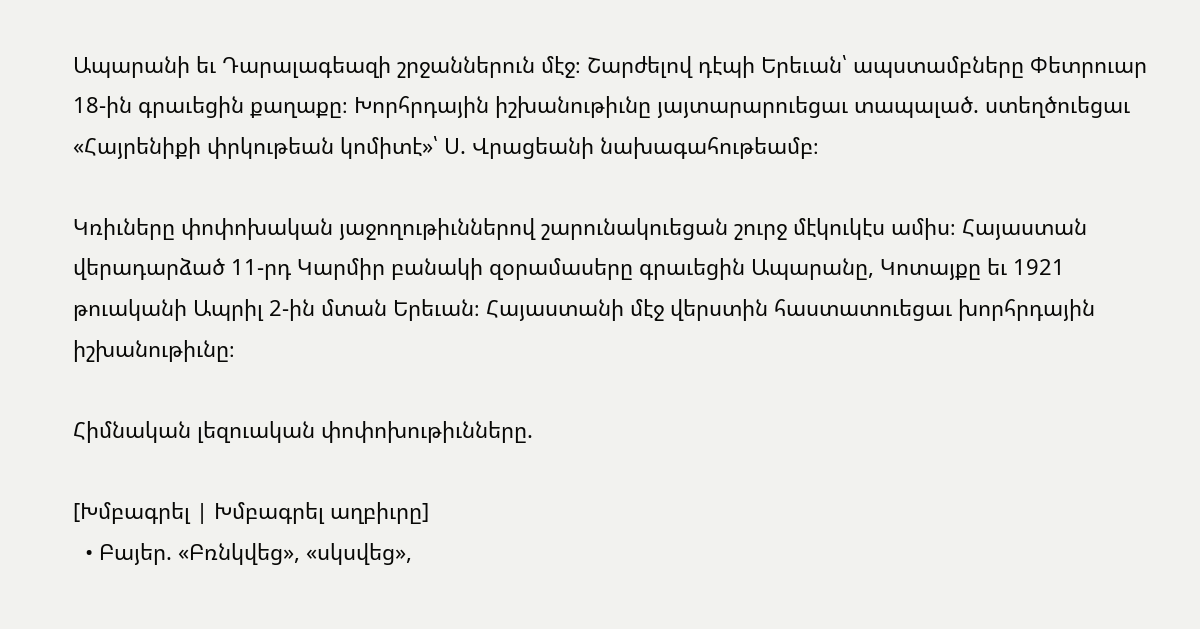Ապարանի եւ Դարալագեազի շրջաններուն մէջ։ Շարժելով դէպի Երեւան՝ ապստամբները Փետրուար 18-ին գրաւեցին քաղաքը։ Խորհրդային իշխանութիւնը յայտարարուեցաւ տապալած. ստեղծուեցաւ «Հայրենիքի փրկութեան կոմիտէ»՝ Ս. Վրացեանի նախագահութեամբ։

Կռիւները փոփոխական յաջողութիւններով շարունակուեցան շուրջ մէկուկէս ամիս։ Հայաստան վերադարձած 11-րդ Կարմիր բանակի զօրամասերը գրաւեցին Ապարանը, Կոտայքը եւ 1921 թուականի Ապրիլ 2-ին մտան Երեւան։ Հայաստանի մէջ վերստին հաստատուեցաւ խորհրդային իշխանութիւնը։

Հիմնական լեզուական փոփոխութիւնները.

[Խմբագրել | Խմբագրել աղբիւրը]
  • Բայեր. «Բռնկվեց», «սկսվեց»,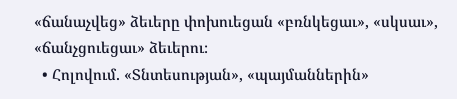«ճանաչվեց» ձեւերը փոխուեցան «բռնկեցաւ», «սկսաւ», «ճանչցուեցաւ» ձեւերու։
  • Հոլովում. «Տնտեսության», «պայմաններին»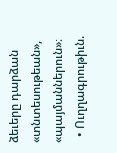ձեւերը դարձան «տնտեսութեան», «պայմաններուն»։
  • Ուղղագրութիւն.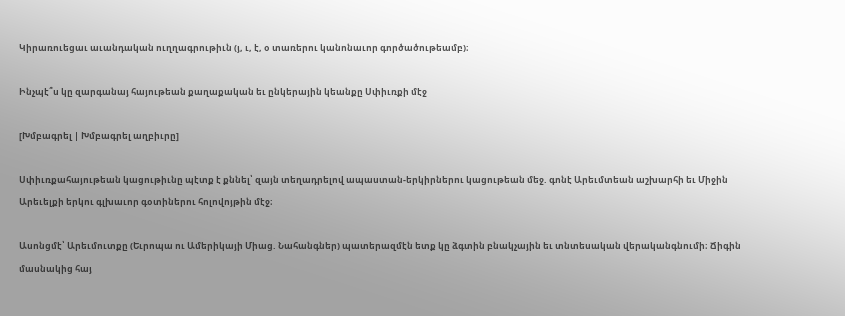Կիրառուեցաւ աւանդական ուղղագրութիւն (յ, ւ, է, օ տառերու կանոնաւոր գործածութեամբ)։

Ինչպէ՞ս կը զարգանայ հայութեան քաղաքական եւ ընկերային կեանքը Սփիւռքի մէջ

[Խմբագրել | Խմբագրել աղբիւրը]

Սփիւռքահայութեան կացութիւնը պէտք է քննել՝ զայն տեղադրելով ապաստան-երկիրներու կացութեան մեջ. գոնէ Արեւմտեան աշխարհի եւ Միջին Արեւելքի երկու գլխաւոր գօտիներու հոլովոյթին մէջ։

Ասոնցմէ՝ Արեւմուտքը (Եւրոպա ու Ամերիկայի Միաց. Նահանգներ) պատերազմէն ետք կը ձգտին բնակչային եւ տնտեսական վերականգնումի։ Ճիգին մասնակից հայ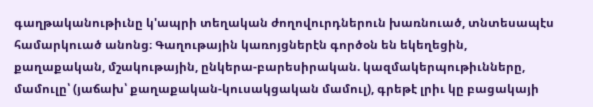գաղթականութիւնը կ'ապրի տեղական ժողովուրդներուն խառնուած, տնտեսապէս համարկուած անոնց։ Գաղութային կառոյցներէն գործօն են եկեղեցին, քաղաքական, մշակութային, ընկերա-բարեսիրական. կազմակերպութիւնները, մամուլը՝ (յաճախ՝ քաղաքական-կուսակցական մամուլ), գրեթէ լրիւ կը բացակայի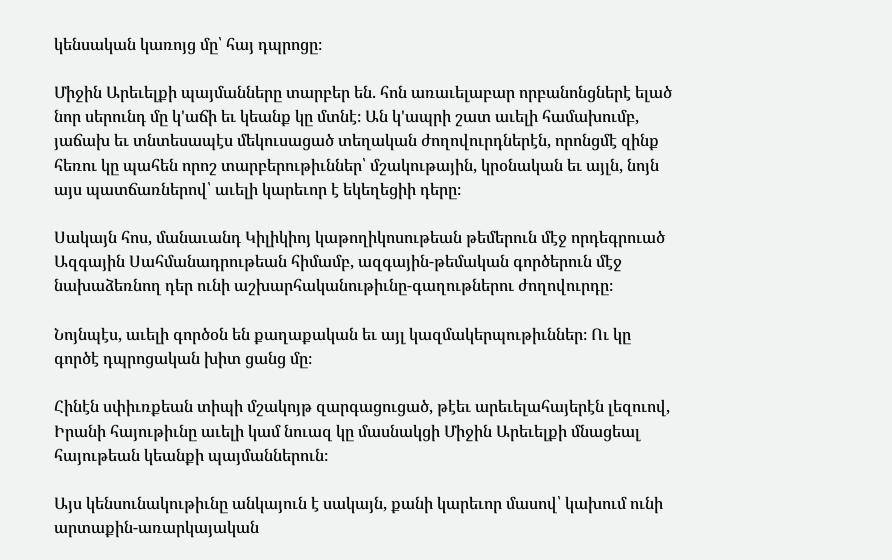կենսական կառոյց մը՝ հայ դպրոցը։

Միջին Արեւելքի պայմանները տարբեր են. հոն առաւելաբար որբանոնցներէ ելած նոր սերունդ մը կ'աճի եւ կեանք կը մտնէ։ Ան կ'ապրի շատ աւելի համախումբ, յաճախ եւ տնտեսապէս մեկուսացած տեղական ժողովուրդներէն, որոնցմէ զինք հեռու կը պահեն որոշ տարբերութիւններ՝ մշակութային, կրօնական եւ այլն, նոյն այս պատճառներով՝ աւելի կարեւոր է եկեղեցիի դերը։

Սակայն հոս, մանաւանդ Կիլիկիոյ կաթողիկոսութեան թեմերուն մէջ որդեգրուած Ազգային Սահմանադրութեան հիմամբ, ազգային-թեմական գործերուն մէջ նախաձեռնող դեր ունի աշխարհականութիւնը-գաղութներու ժողովուրդը։

Նոյնպէս, աւելի գործօն են քաղաքական եւ այլ կազմակերպութիւններ։ Ու կը գործէ դպրոցական խիտ ցանց մը։

Հինէն սփիւռքեան տիպի մշակոյթ զարգացուցած, թէեւ արեւելահայերէն լեզուով, Իրանի հայութիւնը աւելի կամ նուազ կը մասնակցի Միջին Արեւելքի մնացեալ հայութեան կեանքի պայմաններուն։

Այս կենսունակութիւնը անկայուն է սակայն, քանի կարեւոր մասով՝ կախում ունի արտաքին-առարկայական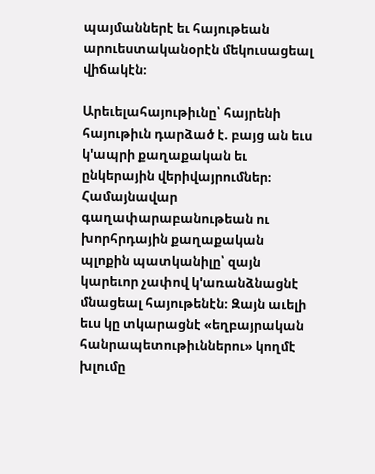պայմաններէ եւ հայութեան արուեստականօրէն մեկուսացեալ վիճակէն։

Արեւելահայութիւնը՝ հայրենի հայութիւն դարձած է. բայց ան եւս կ'ապրի քաղաքական եւ ընկերային վերիվայրումներ։ Համայնավար գաղափարաբանութեան ու խորհրդային քաղաքական պլոքին պատկանիլը՝ զայն կարեւոր չափով կ'առանձնացնէ մնացեալ հայութենէն։ Զայն աւելի եւս կը տկարացնէ «եղբայրական հանրապետութիւններու» կողմէ խլումը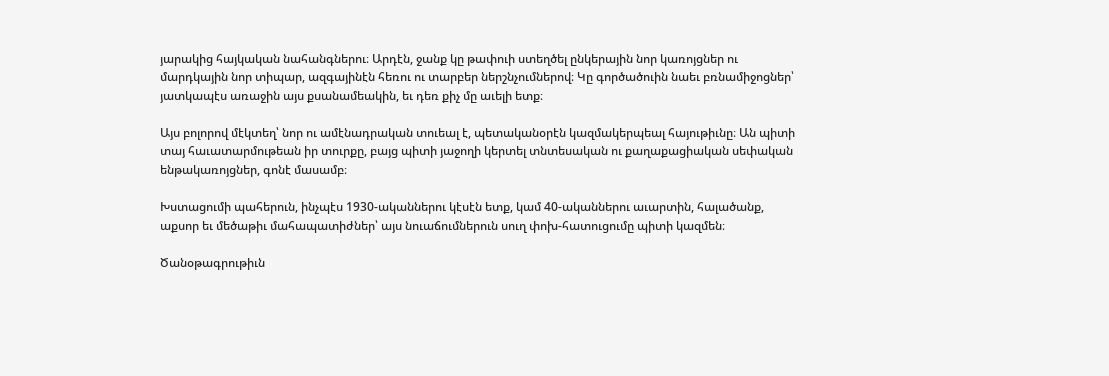յարակից հայկական նահանգներու։ Արդէն, ջանք կը թափուի ստեղծել ընկերային նոր կառոյցներ ու մարդկային նոր տիպար, ազգայինէն հեռու ու տարբեր ներշնչումներով։ Կը գործածուին նաեւ բռնամիջոցներ՝ յատկապէս առաջին այս քսանամեակին, եւ դեռ քիչ մը աւելի ետք։

Այս բոլորով մէկտեղ՝ նոր ու ամէնադրական տուեալ է, պետականօրէն կազմակերպեալ հայութիւնը։ Ան պիտի տայ հաւատարմութեան իր տուրքը, բայց պիտի յաջողի կերտել տնտեսական ու քաղաքացիական սեփական ենթակառոյցներ, գոնէ մասամբ։

Խստացումի պահերուն, ինչպէս 1930-ականներու կէսէն ետք, կամ 40-ականներու աւարտին, հալածանք, աքսոր եւ մեծաթիւ մահապատիժներ՝ այս նուաճումներուն սուղ փոխ-հատուցումը պիտի կազմեն։

Ծանօթագրութիւն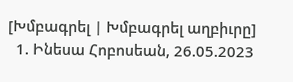[Խմբագրել | Խմբագրել աղբիւրը]
  1. Ինեսա Հոբոսեան, 26.05.2023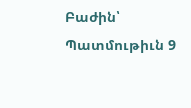Բաժին՝ Պատմութիւն 9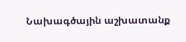Նախագծային աշխատանք